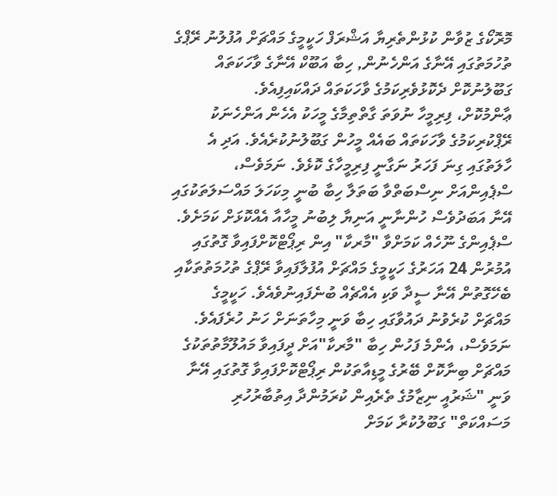މޮރޮކޯގެ ޒުވާން ކުޅުންތެރިޔާ އަޝްރަފް ހަކީމީގެ މައްޗަށް އުފުލުނު ރޭޕްގެ ތުހުމަތުގައި އޭނާގެ އަންހެނުން, ހިބާ އަބޫކް އޭނާގެ ވާހަކަތައް ގަބޫލުނުކޮށް ދެކޮޅުވެރިކަމުގެ ވާހަކަތައް ދައްކައިފިއެވެ.
ޢާންމުކޮށް، ފިރިމީހާ ނުވަތަ ގާތްތިމާގެ މީހަކު އެހެން އަންހެނަކު ރޭޕްކުރިކަމުގެ ވާހަކަތައް ބައެއް މީހުން ގަބޫލުނުކުރެއެވެ. އަދި އެ ހާލަތުގައި ގިނަ ފަހަރު ނަގާނީ ފިރިމީހާގެ ކޮޅެވެ. ނަމަވެސް، ސްޕެއިންއަށް ނިސްބަތްވާ ބަތަލާ ހިބާ ބުނީ މިކަހަލަ މައްސަލަތަކުގައި އޭނާ އަބަދުވެސް ހުންނާނީ އަނިޔާ ލިބުނު މީހާއާ އެއްކޮޅަށް ކަމަށެވެ.
ސްޕެއިންގެ ނޫހެއް ކަމަށްވާ "މާރކާ" އިން ރިޕޯޓްކޮށްފައިވާ ގޮތުގައި އުމުރުން 24 އަހަރުގެ ހަކީމީގެ މައްޗަށް އުފުލާފައިވާ ރޭޕްގެ ތުހުމަތުތަކާއި ބެހޭގޮތުން އޭނާ ސީދާ ވަކި އެއްޗެއް ބުނެފައިނުވެއެވެ. ހަކީމީގެ މައްޗަށް ކުރެވުނު ދައުވާގައި ހިބާ ވަނީ މިހާތަނަށް ހަނު ހުރެފައެވެ.
ނަމަވެސް، އެންމެ ފަހުން ހިބާ "މާރކާ"އަށް ދީފައިވާ މައުލޫމާތުތަކުގެ މައްޗަށް ބިނާކޮށް ބޭރުގެ މީޑިއާތަކުން ރިޕޯޓްކޮށްފައިވާ ގޮތުގައި އޭނާ ވަނީ "ޝަރުއީ ނިޒާމުގެ ތެރެއިން ކުރަމުންދާ އިތުބާރުހުރި މަސައްކަތް" ގަބޫލުކުރާ ކަމަށް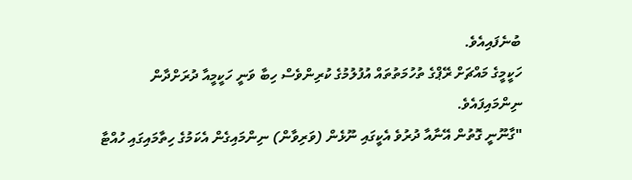ބުނެފައިއެވެ.
ހަކީމީގެ މައްޗަށް ރޭޕްގެ ތުހުމަތުތައް އުފުލުމުގެ ކުރިންވެސް ހިބާ ވަނީ ހަކީމީއާ ދުރަށްދާން ނިންމައިފައެވެ.
"ގާނޫނީ ގޮތުން އޭނާއާ ދުރުވެ އެކީގައި ނޫޅެން (ވަރިވާން) ނިންމައިގެން އެކަމުގެ ހިތާމައިގައި ހުއްޓާ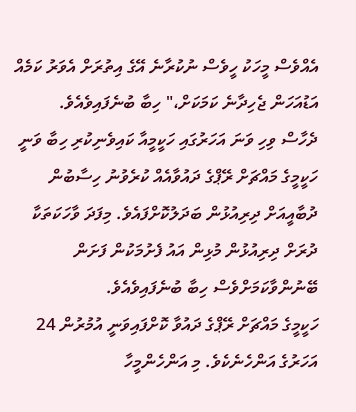އެއްވެސް މީހަކު ހީވެސް ނުކުރާނެ އޭގެ އިތުރަށް އެވަރު ކަމެއް އަޑުއަހަން ޖެހިދާނެ ކަމަކަށް،" ހިބާ ބުނެފައިވެއެވެ.
ދެހާސް ވިހި ވަނަ އަހަރުގައި ހަކީމީއާ ކައިވެނިކުރި ހިބާ ވަނީ ހަކީމީގެ މައްޗަށް ރޭޕްގެ ދައުވާއެއް ކުރެވުނު ހިސާބުން ދުބާއީއަށް ދިރިއުޅުން ބަދަލުކޮށްފައެވެ. މިފަދަ ވާހަކަތަކާ ދުރަށް ދިރިއުޅުން މުޅިން އައު ފެށުމަކުން ފަށަން ބޭނުންވާކަމަށްވެސް ހިބާ ބުނެފައިވެއެވެ.
ހަކީމީގެ މައްޗަށް ރޭޕްގެ ދައުވާ ކޮށްފައިވަނީ އުމުރުން 24 އަހަރުގެ އަންހެނެކެވެ. މި އަންހެންމީހާ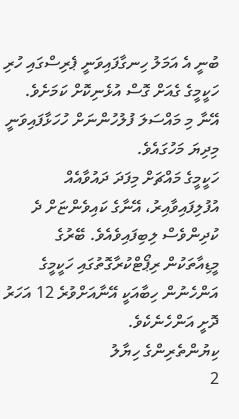ބުނީ އެ އަމަލު ހިނގާފައިވަނީ ޕެރިސްގައި ހުރި ހަކީމީގެ ގެއަށް ގޮސް އުޅެނިކޮށް ކަމަށެވެ. އޭނާ މި މައްސަލަ ފުލުހުންނަށް ހުހަޅާފައިވަނީ މިދިޔަ މަހުގައެވެ.
ހަކީމީގެ މައްޗަށް މިފަދަ ދައުވާއެއް އުފުލިފައިވާއިރު، އޭނާގެ ކައިވެންޏަށް ދެ ކުދިންވެސް ލިބިފައިވެއެވެ. ބޭރުގެ މީޑިއާތަކުން ރިޕޯޓްކުރާގޮތުގައި ހަކީމީގެ އަންހެނުން ހިބާއަކީ އޭނާއަށްވުރެ 12 އަހަރު ދޮށީ އަންހެނެކެވެ.
ކިޔުންތެރިންގެ ހިޔާލު
2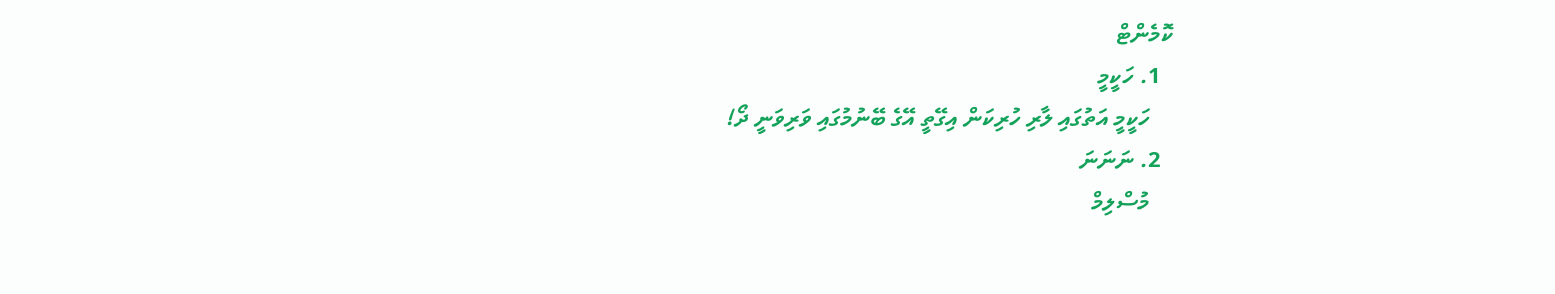ކޮމެންޓް
  1. ހަކީމީ
    ހަކީމީ އަތުގައި ލާރި ހުރިކަން އިގޭތީ އޭގެ ބޭނުމުގައި ވަރިވަނީ ދޯ!
  2. ނަނަނަ
    މުސްލިމް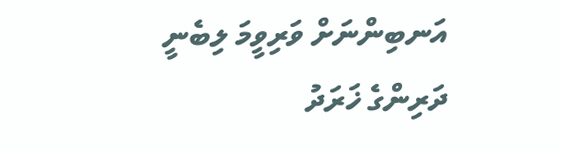އަނބިންނަށް ވަރިވީމަ ލިބެނީ ދަރިންގެ ޚަރަދު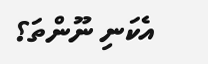އެކަނި ނޫންތަ؟